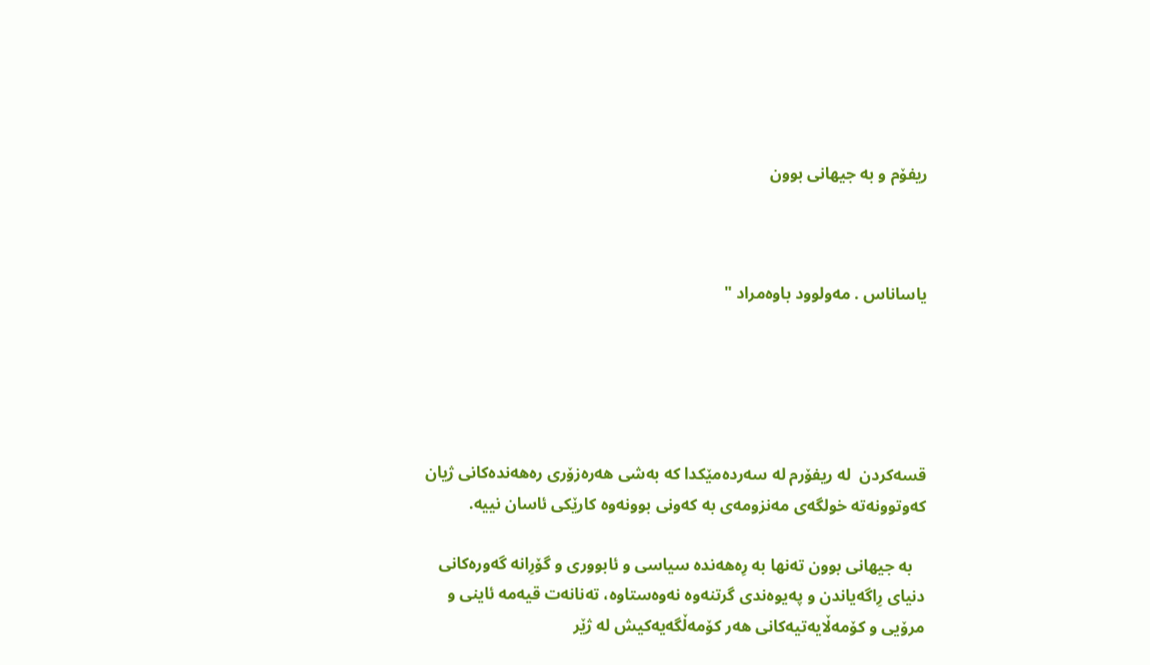ریفۆم و به‌ جیهانی بوون



ياساناس . مه‌ولوود باوه‌مراد "





قسه‌كردن  له‌ ریفۆرم له‌ سه‌رده‌مێكدا كه‌ به‌شى هه‌ره‌زۆرى ره‌هه‌نده‌كانى ژیان كه‌وتوونه‌ته‌ خولگه‌ى مه‌نزومه‌ى به‌ كه‌ونى بوونه‌وه‌ كارێكى ئاسان نییه‌.

   به‌ جیهانى بوون ته‌نها به‌ رِه‌هه‌نده‌ سیاسى و ئابوورى و گۆرِانه‌ گه‌وره‌كانى دنیاى رِاگه‌یاندن و په‌یوه‌ندى گرتنه‌وه‌ نه‌وه‌ستاوه‌، ته‌نانه‌ت قیه‌مه‌ ئاینى و مرۆیى و كۆمه‌ڵایه‌تیه‌كانى هه‌ر كۆمه‌ڵگه‌یه‌كیش له‌ ژێر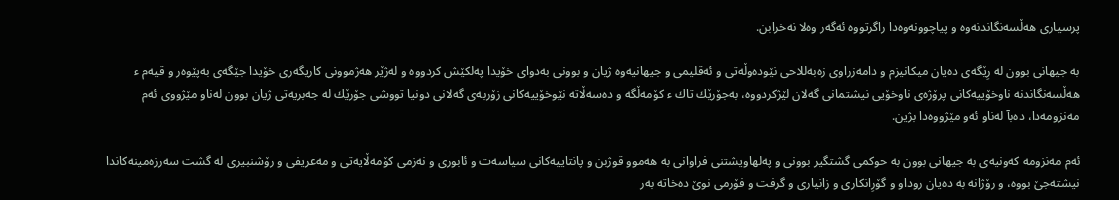پرسیارى هه‌ڵسه‌نگاندنه‌وه‌ و پیاچوونه‌وه‌دا راگرتووه‌ ئه‌گه‌ر وه‌لا نه‌خرابن.

به‌ جیهانى بوون له‌ رِێگه‌ى ده‌یان میكانیزم و دامه‌زراوى زه‌به‌للاحى نێوده‌وڵه‌تى و ئه‌قلیمى و جیهانیه‌وه‌ ژیان و بوونى به‌دواى خۆیدا په‌لكێش كردووه‌ و له‌ژێر هه‌ژموونى كاریگه‌رى خۆیدا جێگه‌ى به‌پێوه‌ر و قیه‌م ء هه‌ڵسه‌نگاندنه‌ ناوخۆییه‌كانى پرۆژه‌ى ناوخۆیى نیشتمانى گه‌لان لێژكردووه‌، به‌جۆرێك تاك ء كۆمه‌ڵگه‌ و ده‌سه‌ڵاته‌ نێوخۆییه‌كانى زۆربه‌ى گه‌لانى دونیا تووشى جۆرێك له‌ جه‌بریه‌تى ژیان بوون له‌ناو مێژووى ئه‌م مه‌نزومه‌دا، ده‌بآ له‌ناو ئه‌و مێژووه‌دا بژین.

ئه‌م مه‌نزومه‌ كه‌ونیه‌ى به‌ جیهانى بوون به‌ حوكمى گشتگیر بوونى و په‌لهاویشتنى فراوانى به‌ هه‌موو قوژبن و پانتاییه‌كانى سیاسه‌ت و ئابورى و نه‌زمى كۆمه‌ڵایه‌تى و مه‌عریفى و رۆشنبیرى له‌ گشت سه‌رزه‌مینه‌كاندا نیشته‌جێ بووه‌، و رۆژانه‌ به‌ ده‌یان روداو و گۆرِانكارى و زانیارى و گرفت و فۆرمى نوێ ده‌خاته‌ به‌ر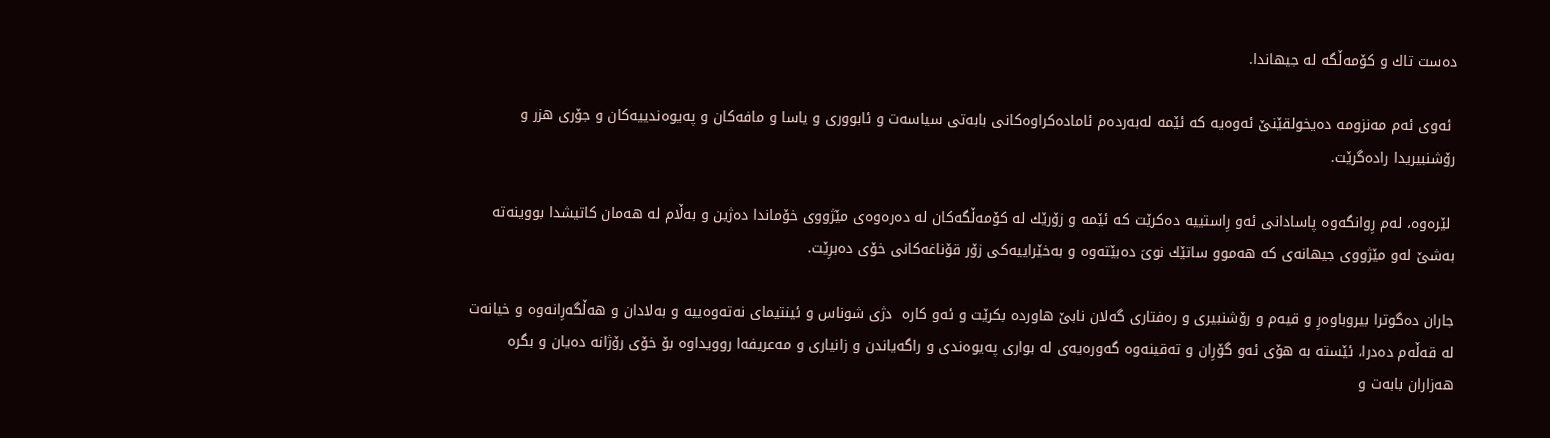ده‌ست تاك و كۆمه‌ڵگه‌ له‌ جیهاندا.

 ئه‌وى ئه‌م مه‌نزومه‌ ده‌یخولقێنێ ئه‌وه‌یه‌ كه‌ ئێمه‌ له‌به‌رده‌م ئاماده‌كراوه‌كانى بابه‌تى سیاسه‌ت و ئابوورى و یاسا و مافه‌كان و په‌یوه‌ندییه‌كان و جۆرى هزر و رۆشنبیریدا راده‌گرێت.

 لێره‌وه‌، له‌م رِوانگه‌وه‌ پاسادانى ئه‌و رِاستییه‌ ده‌كرێت كه‌ ئێمه‌ و زۆرێك له‌ كۆمه‌ڵگه‌كان له‌ ده‌ره‌وه‌ى مێژووى خۆماندا ده‌ژین و به‌ڵام له‌ هه‌مان كاتیشدا بووینه‌ته‌ به‌شێ له‌و مێژووى جیهانه‌ى كه‌ هه‌موو ساتێك نوىَ ده‌بێته‌وه‌ و به‌خێراییه‌كى زۆر قۆناغه‌كانى خۆى ده‌برِێت.

جاران ده‌گوترا بیروباوه‌رِ و قیه‌م و رۆشنبیرى و ره‌فتارى گه‌لان نابێ هاورده‌ بكرێت و ئه‌و كاره‌  دژى شوناس و ئینتیماى نه‌ته‌وه‌ییه‌ و به‌لادان و هه‌ڵگه‌رِانه‌وه‌ و خیانه‌ت له‌ قه‌ڵه‌م ده‌درا، ئێسته‌ به‌ هۆى ئه‌و گۆرِان و ته‌قینه‌وه‌ گه‌وره‌یه‌ى له‌ بوارى په‌یوه‌ندى و راگه‌یاندن و زانیارى و مه‌عریفه‌ا روویداوه‌ بۆ خۆى رۆژانه‌ ده‌یان و بگره‌ هه‌زاران بابه‌ت و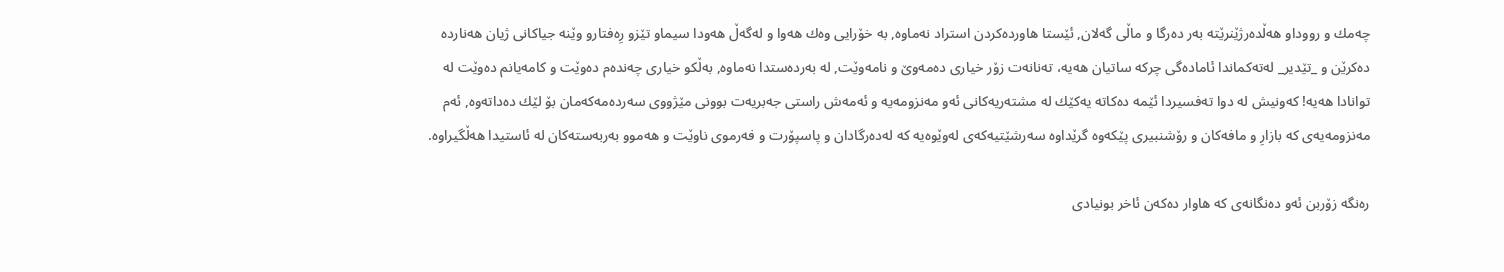چه‌مك و رووداو هه‌ڵده‌رژێنرێته‌ به‌ر ده‌رگا و ماڵى گه‌لان, ئێستا هاورده‌كردن استراد نه‌ماوه‌, به‌ خۆرایى وه‌ك هه‌وا و له‌گه‌ڵ هه‌ودا سیماو تێزو رِه‌فتارو وێنه‌ جیاكانى ژیان هه‌نارده‌ ده‌كرێن و _تێدیر_ له‌ته‌كماندا ئاماده‌گى چركه‌ ساتیان هه‌یه‌، ته‌نانه‌ت زۆر خیارى ده‌مه‌وێ و نامه‌وێت, له‌ به‌رده‌ستدا نه‌ماوه‌, به‌ڵكو خیارى چه‌نده‌م ده‌وێت و كامه‌یانم ده‌وێت له‌ توانادا هه‌یه‌! كه‌ونیش له‌ دوا ته‌فسیردا ئێمه‌ ده‌كاته‌ یه‌كێك له‌ مشته‌ریه‌كانى ئه‌و مه‌نزومه‌یه‌ و ئه‌مه‌ش راستى جه‌بریه‌ت بوونى مێژووى سه‌رده‌مه‌كه‌مان بۆ لێك ده‌داته‌وه‌, ئه‌م مه‌نزومه‌یه‌ى كه‌ بازارِ و مافه‌كان و رۆشنبیرى پێكه‌وه‌ گرێداوه‌ سه‌رشێتیه‌كه‌ى له‌وێوه‌یه‌ كه‌ له‌ده‌رگادان و پاسپۆرت و فه‌رموى ناوێت و هه‌موو به‌ربه‌سته‌كان له‌ ئاستیدا هه‌ڵگیراوه‌.

ره‌نگه‌ زۆربن ئه‌و ده‌نگانه‌ى كه‌ هاوار ده‌كه‌ن ئاخر بونیادى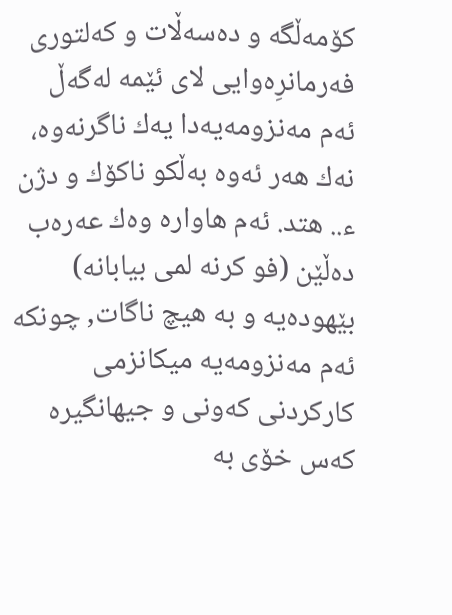كۆمه‌ڵگه‌ و ده‌سه‌ڵات و كه‌لتورى فه‌رمانرِه‌وایى لاى ئێمه‌ له‌گه‌ڵ ئه‌م مه‌نزومه‌یه‌دا یه‌ك ناگرنه‌وه‌، نه‌ك هه‌ر ئه‌وه‌ به‌ڵكو ناكۆك و دژن ء.. هتد. ئه‌م هاواره‌ وه‌ك عه‌ره‌ب ده‌ڵێن (فو كرنه‌ لمى بیابانه‌) بێهوده‌یه‌ و به‌ هیچ ناگات, چونكه‌ ئه‌م مه‌نزومه‌یه‌ میكانزمى كاركردنى كه‌ونی و جیهانگیره كه‌س خۆى به‌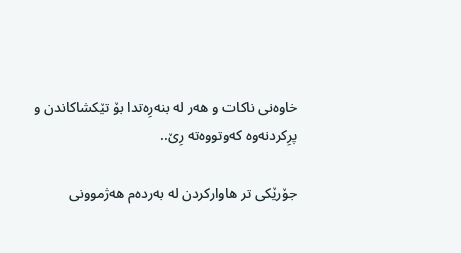خاوه‌نى ناكات و هه‌ر له‌ بنه‌رِه‌تدا بۆ تێكشاكاندن و پرِكردنه‌وه‌ كه‌وتووه‌ته‌ رِێ..

جۆرێكى تر هاواركردن له‌ به‌رده‌م هه‌ژموونى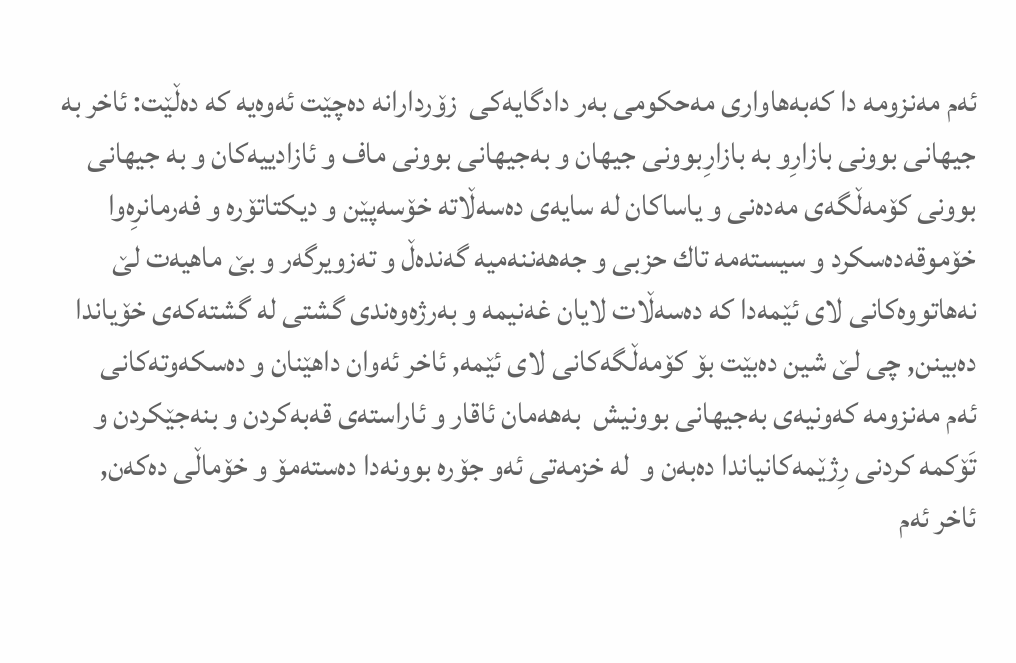ئه‌م مه‌نزومه‌ دا كه‌به‌هاوارى مه‌حكومى به‌ر دادگایه‌كى  زۆردارانه‌ ده‌چێت ئه‌وه‌یه‌ كه‌ ده‌ڵێت: ئاخر به‌ جیهانى بوونى بازارِو به‌ بازارِبوونى جیهان و به‌جیهانى بوونى ماف و ئازادییه‌كان و به‌ جیهانى بوونى كۆمه‌ڵگه‌ى مه‌ده‌نى و یاساكان له‌ سایه‌ى ده‌سه‌ڵاته‌ خۆسه‌پێن و دیكتاتۆره‌ و فه‌رمانرِه‌وا خۆموقه‌ده‌سكرد و سیسته‌مه‌ تاك حزبى و جه‌هه‌ننه‌میه‌ گه‌نده‌ڵ و ته‌زویرگه‌ر و بێ ماهیه‌ت لێ نه‌هاتووه‌كانى لاى ئێمه‌دا كه‌ ده‌سه‌ڵات لایان غه‌نیمه‌ و به‌رژه‌وه‌ندى گشتى له‌ گشته‌كه‌ى خۆیاندا ده‌بینن, چى لێ شین ده‌بێت بۆ كۆمه‌ڵگه‌كانى لاى ئێمه‌, ئاخر ئه‌وان داهێنان و ده‌سكه‌وته‌كانی  ئه‌م مه‌نزومه‌ كه‌ونیه‌ى به‌جیهانى بوونیش  به‌هه‌مان ئاقار و ئاراسته‌ى قه‌به‌كردن و بنه‌جێكردن و تَۆكمه‌ كردنی رِژێمه‌كانیاندا ده‌به‌ن و  له‌ خزمه‌تى ئه‌و جۆره‌ بوونه‌دا ده‌سته‌مۆ و خۆماڵى ده‌كه‌ن, ئاخر ئه‌م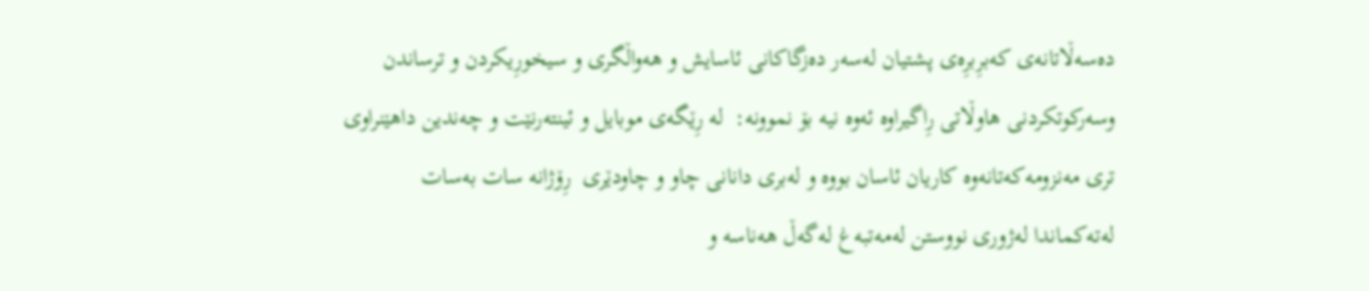ده‌سه‌ڵاتانه‌ى كه‌برِبرِه‌ى پشتیان له‌سه‌ر ده‌زگاكانى ئاسایش و هه‌واڵگری و سیخورِیكردن و ترساندن وسه‌ركوتكردنى هاوڵاتى رِاگیراوه‌ ئه‌وه‌ نیه‌ بۆ نموونه‌:  له‌ رِێگه‌ى موبایل و ئینته‌رنێت و چه‌ندین داهێنراوى ترى مه‌نزومه‌كه‌تانه‌وه‌ كاریان ئاسان بووه‌ و له‌برى دانانى چاو و چاودێرى  رِۆژانه‌ سات به‌سات له‌ته‌كماندا له‌ژورى نووستن له‌مه‌تبه‌غ له‌گه‌ڵ هه‌ناسه‌ و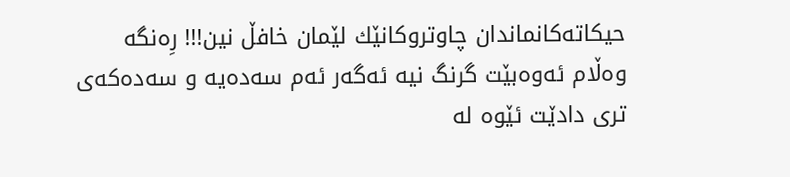حیكاته‌كانماندان چاوتروكانێك لێمان خافڵ نین!!! رِه‌نگه‌ وه‌ڵام ئه‌وه‌بێت گرنگ نیه‌ ئه‌گه‌ر ئه‌م سه‌ده‌یه‌ و سه‌ده‌كه‌ى ترى دادێت ئێوه‌ له‌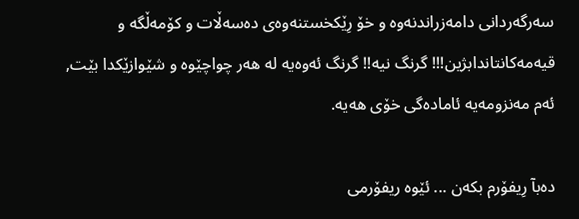سه‌رگه‌ردانى دامه‌زراندنه‌وه‌ و خۆ رِێكخستنه‌وه‌ى ده‌سه‌ڵات و كۆمه‌ڵگه‌ و قیه‌مه‌كانتاندابژین!!! گرنگ نیه‌!! گرنگ ئه‌وه‌یه‌ له‌ هه‌ر چواچێوه‌ و شێوازێكدا بێت, ئه‌م مه‌نزومه‌یه‌ ئاماده‌گى خۆى هه‌یه‌.

ده‌بآ رِیفۆرم بكه‌ن ... ئێوه‌ ریفۆرمى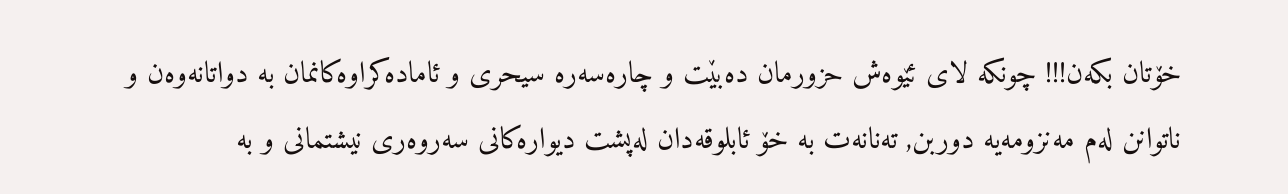خۆتان بكه‌ن!!! چونكه‌ لاى ئێوه‌ش حزورمان ده‌بێت و چاره‌سه‌ره‌ سیحرى و ئاماده‌كراوه‌كانمان به‌ دواتانه‌وه‌ن و ناتوانن له‌م مه‌نزومه‌یه‌ دوربن, ته‌نانه‌ت به‌ خۆ ئابلوقه‌دان له‌پشت دیواره‌كانی سه‌روه‌رى نیشتمانى و به‌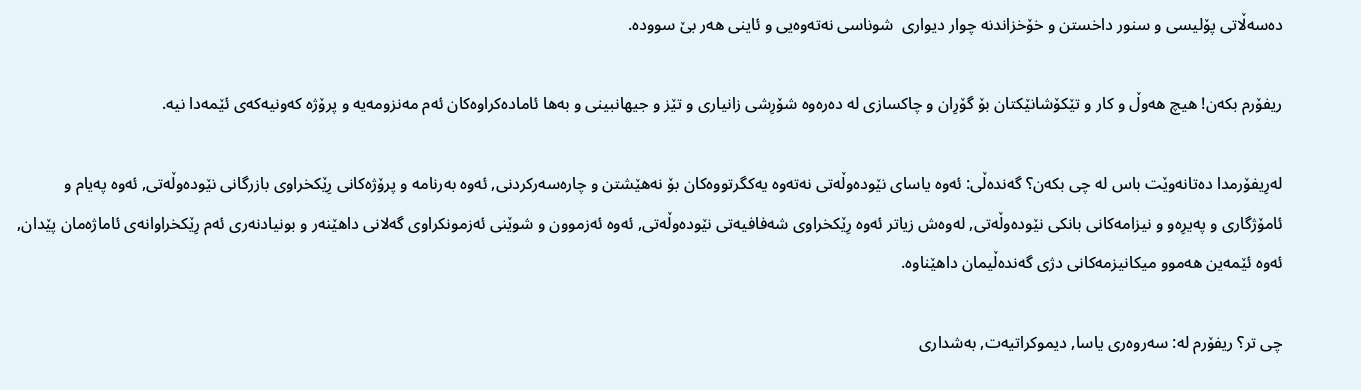ده‌سه‌ڵاتى پۆلیسى و سنور داخستن و خۆخزاندنه‌ چوار دیوارى  شوناسى نه‌ته‌وه‌یى و ئاینى هه‌ر بێ سووده‌.

ریفۆرم بكه‌ن! هیچ هه‌وڵ و كار و تێكۆشانێكتان بۆ گۆرِان و چاكسازى له‌ ده‌ره‌وه‌ شۆرِشى زانیارى و تێز و جیهانبینى و به‌ها ئاماده‌كراوه‌كان ئه‌م مه‌نزومه‌یه‌ و پرۆژه‌ كه‌ونیه‌كه‌ى ئێمه‌دا نیه‌.

له‌رِیفۆرمدا ده‌تانه‌وێت باس له‌ چى بكه‌ن؟ گه‌نده‌ڵی: ئه‌وه‌ یاساى نێوده‌وڵه‌تى نه‌ته‌وه‌ یه‌كگرتووه‌كان بۆ نه‌هێشتن و چاره‌سه‌ركردنى, ئه‌وه‌ به‌رنامه‌ و پرۆژه‌كانى رِێكخراوى بازرگانى نێوده‌وڵه‌تى, ئه‌وه‌ په‌یام و ئامۆژگارى و په‌یرِه‌و و نیزامه‌كانى بانكى نێوده‌وڵه‌تى, له‌وه‌ش زیاتر ئه‌وه‌ رِێكخراوى شه‌فافیه‌تى نێوده‌وڵه‌تى, ئه‌وه‌ ئه‌زموون و شوێنى ئه‌زمونكراوى گه‌لانى داهێنه‌ر و بونیادنه‌رى ئه‌م رِێكخراوانه‌ى ئاماژه‌مان پێدان, ئه‌وه‌ ئێمه‌ین هه‌موو میكانیزمه‌كانى دژى گه‌نده‌ڵیمان داهێناوه‌.

چى تر؟ ریفۆرم له‌: سه‌روه‌رى یاسا, دیموكراتیه‌ت, به‌شدارى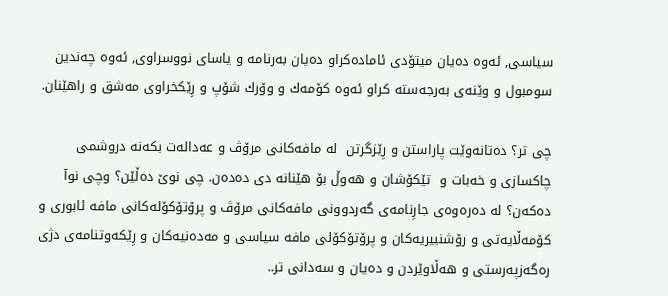سیاسى, ئه‌وه‌ ده‌یان میتۆدى ئاماده‌كراو ده‌یان به‌رنامه‌ و یاساى نووسراوى, ئه‌وه‌ چه‌ندین سومبول و وێنه‌ى به‌رجه‌سته‌ كراو ئه‌وه‌ كۆمه‌ك و وۆرك شۆپ و رِێكخراوى مه‌شق و راهێنان.

چى تر؟ ده‌تانه‌وێت پاراستن و رِێزگرتن  له‌ مافه‌كانى مرۆڤ و عه‌داله‌ت بكه‌نه‌ دروشمى چاكسازى و خه‌بات و  تێكۆشان و هه‌وڵ بۆ هێنانه‌ دى ده‌ده‌ن. چى نوێ ده‌ڵێن؟ وچى نوآ ده‌كه‌ن؟ له‌ ده‌ره‌وه‌ى جارِنامه‌ى گه‌ردوونى مافه‌كانى مرۆڤ و پرۆتۆكۆله‌كانى مافه‌ ئابورى و كۆمه‌ڵایه‌تی و رۆشنبیریه‌كان و پرۆتۆكۆلى مافه‌ سیاسى و مه‌ده‌نیه‌كان و رِێكه‌وتنامه‌ى دژى ره‌گه‌زپه‌رستى و هه‌ڵاوێردن و ده‌یان و سه‌دانى تر..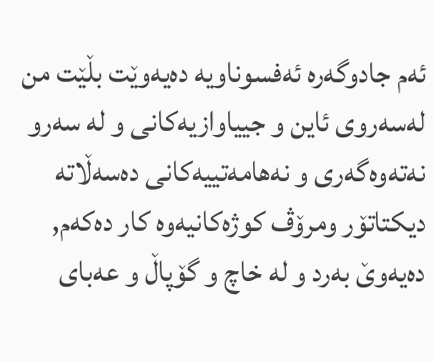ئه‌م جادوگه‌ره‌ ئه‌فسوناویه‌ ده‌یه‌وێت بڵێت من له‌سه‌روى ئاین و جییاوازیه‌كانى و له‌ سه‌رو نه‌ته‌وه‌گه‌رى و نه‌هامه‌تییه‌كانى ده‌سه‌ڵاته‌ دیكتاتۆر ومرۆڤ كوژه‌كانیه‌وه‌ كار ده‌كه‌م, ده‌یه‌وێ به‌رد و له‌ خاچ و گۆپاڵ و عه‌باى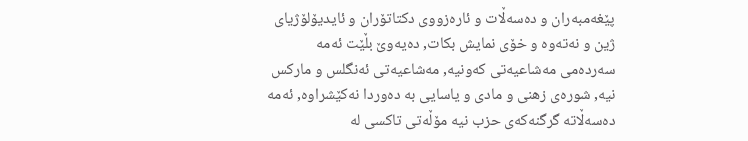پێغه‌مبه‌ران و ده‌سه‌ڵات و ئاره‌زووى دكتاتۆران و ئایدیۆلۆژیاى ژین و نه‌ته‌وه‌ و خۆى نمایش بكات, ده‌یه‌وێ بڵێت ئه‌مه‌ سه‌رده‌مى مه‌شاعیه‌تى كه‌ونیه‌, مه‌شاعیه‌تى ئه‌نگلس و ماركس نیه‌, شوره‌ى زهنى و مادى و یاسایى به‌ ده‌وردا نه‌كێشراوه‌, ئه‌مه‌ ده‌سه‌ڵاته‌ گرگنه‌كه‌ى حزب نیه‌ مۆڵه‌تى تاكسى له‌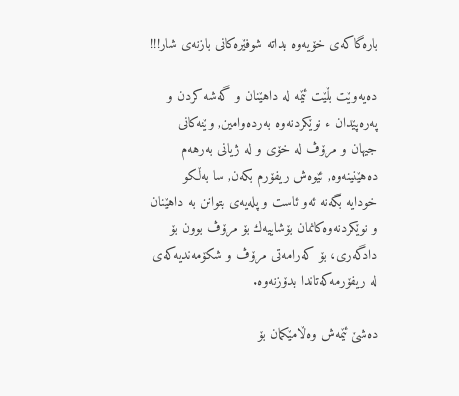باره‌گاكه‌ى خۆیه‌وه‌ بداته‌ شوفێره‌كانى بازنه‌ى شار!!!

ده‌یه‌وێت بڵێت ئێمه‌ له‌ داهێنان و گه‌شه‌ كردن و په‌ره‌پێدان ء نوێكردنه‌وه‌ به‌رده‌وامین, وێنه‌كانى جیهان و مرۆڤ له‌ خۆى و له‌ ژیانى به‌رهه‌م ده‌هێنینه‌وه‌, ئێوه‌ش ریفۆرم بكه‌ن, سا به‌ڵكو خودایه‌ بگه‌نه‌ ئه‌و ئاست و پله‌یه‌ى بتوانن به‌ داهێنان و نوێكردنه‌وه‌كانمان بۆشاییه‌ك بۆ مرۆڤ بوون بۆ دادگه‌رى، بۆ كه‌رامه‌تى مرۆڤ و شكۆمه‌ندیه‌كه‌ى له‌ ریفۆرمه‌كه‌تاندا بدۆزنه‌وه‌.

ده‌شێ ئێمه‌ش وه‌ڵامێكمان بۆ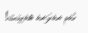ئه‌م مه‌نزمه‌ هه‌بێت!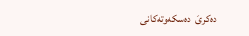ده‌كرىَ  ده‌سكه‌وته‌كانى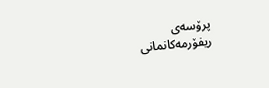پرۆسه‌ى  ریفۆرمه‌كانمانى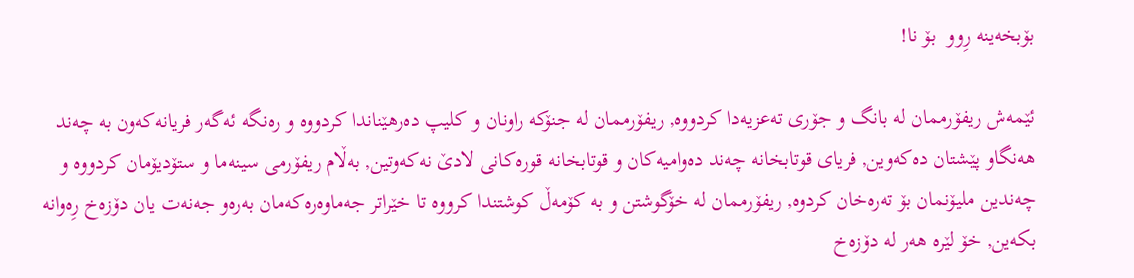بۆبخه‌ینه‌ رِوو  بۆ نا!

ئێمه‌ش ریفۆرممان له‌ بانگ و جۆرى ته‌عزیه‌دا كردووه‌, ریفۆرممان له‌ جنۆكه‌ راونان و كلیپ ده‌رهێناندا كردووه‌ و ره‌نگه‌ ئه‌گه‌ر فریانه‌كه‌ون به‌ چه‌ند هه‌نگاو پێشتان ده‌كه‌وین, فریاى قوتابخانه‌ چه‌ند ده‌وامیه‌كان و قوتابخانه‌ قوره‌كانى لادێ نه‌كه‌وتین, به‌ڵام ریفۆرمى سینه‌ما و ستۆدیۆمان كردووه‌ و چه‌ندین ملیۆنمان بۆ ته‌ره‌خان كردوه‌, ریفۆرممان له‌ خۆگوشتن و به‌ كۆمه‌ڵ كوشتندا كرووه‌ تا خێراتر جه‌ماوه‌ره‌كه‌مان به‌ره‌و جه‌نه‌ت یان دۆزه‌خ رِه‌وانه‌ بكه‌ین, خۆ لێره‌ هه‌ر له‌ دۆزه‌خ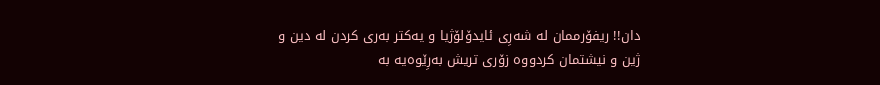دان!! ریفۆرممان له‌ شه‌رِى ئایدۆلۆژیا و یه‌كتر به‌رى كردن له‌ دین و ژین و نیشتمان كردووه‌ زۆرى تریش به‌رِێوه‌یه‌ به‌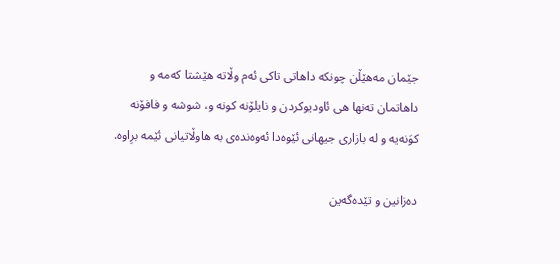جێمان مه‌هێڵن چونكه‌ داهاتى تاكى ئه‌م وڵاته‌ هێشتا كه‌مه‌ و داهاتمان ته‌نها هى ئاودیوكردن و نایلۆنه‌ كونه‌ و، شوشه‌ و فافۆنه‌ كوَنه‌یه‌ و له‌ بازارى جیهانى ئێوه‌دا ئه‌وه‌نده‌ى به‌ هاوڵاتیانى ئێمه‌ برِاوه‌.

ده‌زانین و تێده‌گه‌ین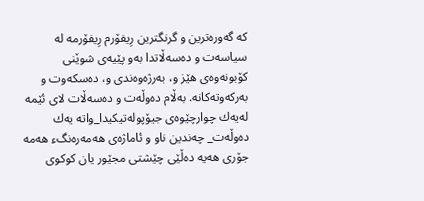كه‌ گه‌وره‌ترین و گرنگترین رِیفۆرم رِیفۆرمه‌ له‌ سیاسه‌ت و ده‌سه‌ڵاتدا به‌و پێیه‌ى شوێنى كۆبونه‌وه‌ى هێز و، به‌رژه‌وه‌ندى و، ده‌سكه‌وت و به‌ركه‌وته‌كانه‌. به‌ڵام ده‌وڵه‌ت و ده‌سه‌ڵات لاى ئێمه‌ له‌یه‌ك چوارچێوه‌ى جیۆپوله‌تیكیدا_واته‌ یه‌ك ده‌وڵه‌ت_ چه‌ندین ناو و ئاماژه‌ى هه‌مه‌ره‌نگء هه‌مه‌ جۆرى هه‌یه‌ ده‌ڵێى چێشتى مجێور یان كوكوى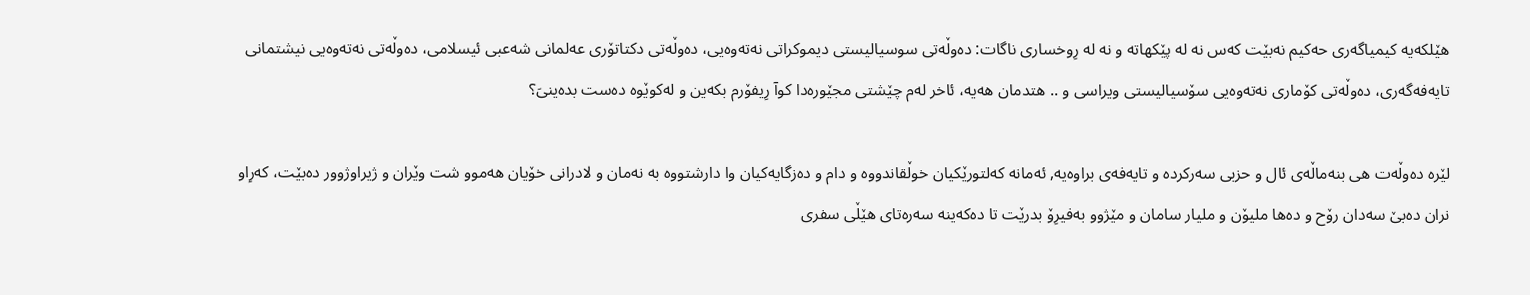هێلكه‌یه‌ كیمیاگه‌رى حه‌كیم نه‌بێت كه‌س نه‌ له‌ پێكهاته‌ و نه‌ له‌ رِوخسارى ناگات: ده‌وڵه‌تى سوسیالیستى دیموكراتى نه‌ته‌وه‌یى، ده‌وڵه‌تى دكتاتۆرى عه‌لمانى شه‌عبى ئیسلامى، ده‌وڵه‌تى نه‌ته‌وه‌یى نیشتمانى تایه‌فه‌گه‌رى، ده‌وڵه‌تى كۆمارى نه‌ته‌وه‌یى سۆسیالیستى ویراسى و .. هتدمان هه‌یه‌، ئاخر له‌م چێشتى مجێوره‌دا كوآ رِیفۆرم بكه‌ین و له‌كوێوه‌ ده‌ست بده‌ینىَ؟

لێره‌ ده‌وڵه‌ت هى بنه‌ماڵه‌ى ئال و حزبى سه‌ركرده‌ و تایه‌فه‌ى براوه‌یه‌, ئه‌مانه‌ كه‌لتورێكیان خوڵقاندووه‌ و دام و ده‌زگایه‌كیان وا دارشتووه‌ به‌ نه‌مان و لادرانى خۆیان هه‌موو شت وێران و ژیراوژوور ده‌بێت، كه‌رِاو نران ده‌بێ سه‌دان رۆح و ده‌ها ملیۆن و ملیار سامان و مێژوو به‌فیرِۆ بدرێت تا ده‌كه‌ینه‌ سه‌ره‌تاى هێڵى سفرى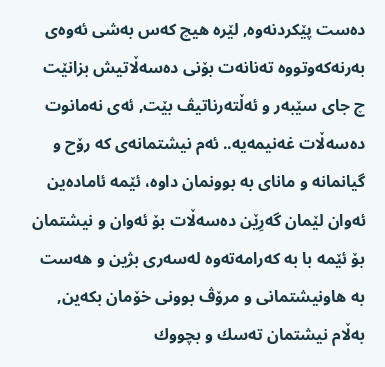ده‌ست پێكردنه‌وه‌, لێره‌ هیچ كه‌س به‌شى ئه‌وه‌ى به‌رنه‌كه‌وتووه‌ ته‌نانه‌ت بۆنى ده‌سه‌ڵاتیش بزانێت چ جاى سێبه‌ر و ئه‌ڵته‌رناتیڤ بێت, ئه‌ى نه‌مانوت ده‌سه‌ڵات غه‌نیمه‌یه‌.. ئه‌م نیشتمانه‌ى كه‌ رۆح و گیانمانه‌ و ماناى به‌ بوونمان داوه‌، ئێمه‌ ئاماده‌ین ئه‌وان لێمان گه‌رِێن ده‌سه‌ڵات بۆ ئه‌وان و نیشتمان بۆ ئێمه‌ با به‌ كه‌رامه‌ته‌وه‌ له‌سه‌رى بژین و هه‌ست به‌ هاونیشتمانى و مرۆڤ بوونى خۆمان بكه‌ین, به‌ڵام نیشتمان ته‌سك و بچووك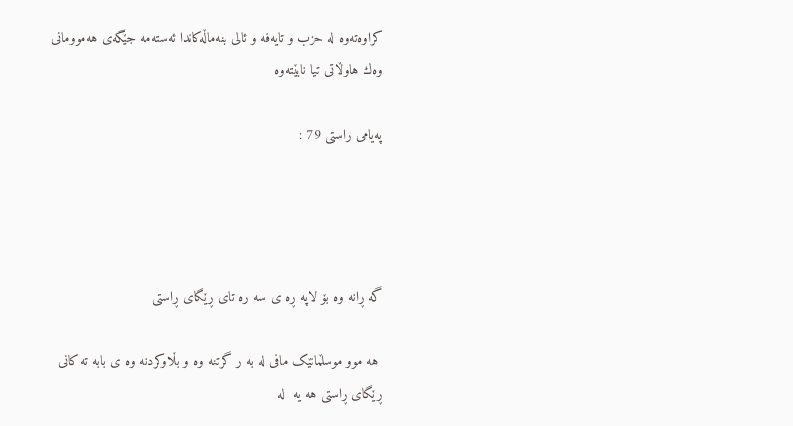كراوه‌ته‌وه‌ له‌ حزب و تایه‌فه‌ و ئالى بنه‌ماڵه‌كاندا ئه‌سته‌مه‌ جێگه‌ى هه‌موومانى وه‌ك هاوڵاتى تیا نابێته‌وه‌

په‌يامى راستى 79 :




گه ڕانه وه بۆ لاپه ڕه ی سه ره تای ڕێگای ڕاستی

 هه موو موسڵمانێک مافی له به ر گرتنه وه و بڵاوکردنه وه ی بابه ته کانی ڕێگای ڕاستی هه یه  له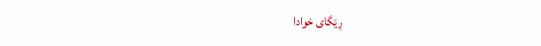ڕێگای خوادا